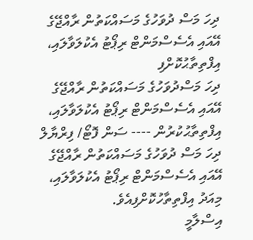ދިހަ މަސް ދުވަހުގެ މަސައްކަތުން ރާއްޖޭގެ އޭއައި އެސެސްމަންޓް ރިޕޯޓު އެކުލަވާލައި، އިފްތިތާޙުކޮށްފި
ދިހަ މަސްދުވަހުގެ މަސައްކަތުން ރާއްޖޭގެ އޭއައި އެސެސްމަންޓް ރިޕޯޓު އެކުލަވާލައި، އިފްތިތާޙުކުރުން ---- ސަން ފޮޓޯ/ ފިރްޔާލް
ދިހަ މަސް ދުވަހުގެ މަސައްކަތުން ރާއްޖޭގެ އޭއައި އެސެސްމަންޓް ރިޕޯޓު އެކުލަވާލައި، މިއަދު އިފްތިތާހުކޮށްފިއެވެ.
އިސްލާމީ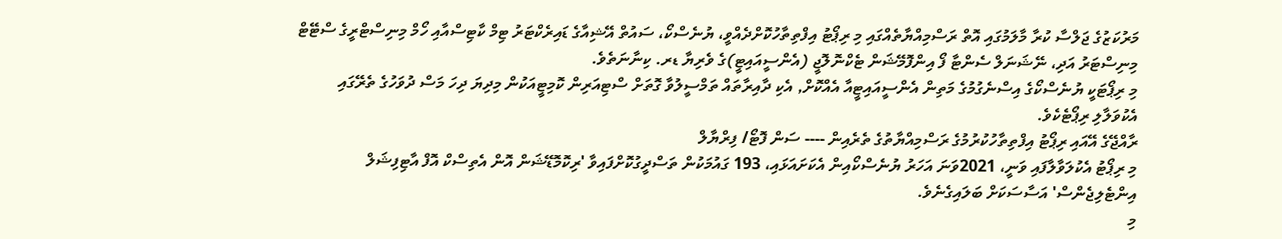މަރުކަޒުގެ ޖަލްސާ ކުރާ މާލަމުގައި އޮތް ރަސްމިއްޔާތެއްގައި މި ރިޕޯޓު އިފްތިތާހުކޮށްދެއްވީ، ޔުނެސްކޯ، ސައުތް އޭޝިއާގެ ޑައިރެކްޓަރު ޓިމް ކާޓިސްއާއި ހޯމް މިނިސްޓްރީގެ ސްޓޭޓް މިނިސްޓަރު އަދި، ނޭޝަނަލް ސެންޓާ ފޯ އިންފޮމޭޝަން ޓެކްނޮލޮޖީ (އެންސީއައިޓީ)ގެ ވެރިޔާ ޑރ. ކިނާނަތެވެ.
މި ރިޕޯޓަކީ ޔުނެސްކޯގެ އިސްނެގުމުގެ މަތިން އެންސީއައިޓީއާ އެއްކޮށް, އެކި ދާއިރާތައް ތަމްސީލުވާ ގޮތަށް ސްޓިއަރިން ކޮމިޓީއަކުން މިދިޔަ ދިހަ މަސް ދުވަހުގެ ތެރޭގައި އެކުވަލާލި ރިޕޯޓެކެވެ.
ރާއްޖޭގެ އޭއައި ރިޕޯޓު އިފްތިތާހުކުރުމުގެ ރަސްމިއްޔާތުގެ ތެރެއިން ---- ސަން ފޮޓޯ/ ފިރްޔާލް
މި ރިޕޯޓު އެކުލަވާލާފައި ވަނީ، 2021ވަނަ އަހަރު ޔުނެސްކޯއިން އެކަށައަޅައި، 193 ގައުމަކުން ތަސްދީގުކޮށްފައިވާ 'ރިކޮމޮޑޭޝަން އޮން އެތިސްކް އޮފް އާޓިފިޝަލް އިންޓެލިޖެންސް' އަސާސަކަށް ބަލައިގެނެވެ.
މި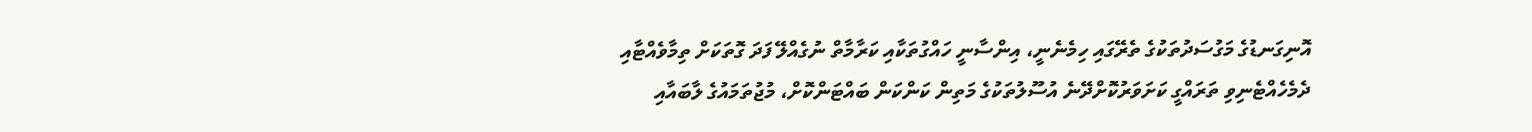އޮނިގަނޑުގެ މަގުސަދުތަކުގެ ތެރޭގައި ހިމެނެނީ، އިންސާނީ ހައްގުތަކާއި ކަރާމާތް ނުގެއްލޭ ފަދަ ގޮތަކަށް ތިމާވެއްޓާއި ދެމެހެއްޓެނިވި ތަރައްގީ ކަށަވަރުކޮށްދޭނެ އުސޫލުތަކުގެ މަތިން ކަންކަން ބައްޓަންކޮށް، މުޖުތަމައުގެ ލާބައާއި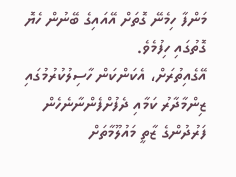މަންފާ ހިމެނޭ ގޮތަށް އޭއައިގެ ބޭނުން ހެޔޮ ގޮތުގައި ހިފުމެވެ.
އޭގެއިތުރަށް، އެކަންކަން ހާސިލުކުރުމުގައި ޒިންމާދާރު ކަމާއި ދެފުށްފެންނާނެހެން ފަރުދުންގެ ޒާތީ މައުލޫމާތަށް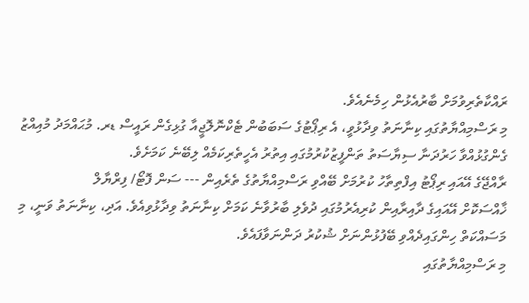ރައްކާތެރިވުމަށް ބާރުއެޅުން ހިމެނެއެވެ.
މި ރަސްމިއްޔާތުގައި ކިނާނަތު ވިދާޅުވީ، އެ ރިޕޯޓުގެ ސަބަބުން ޓެކްނޮލޮޖީއާ ގުޅިގެން ރައީސް ޑރ. މުޙައްމަދު މުއިއްޒު ގެންގުޅުއްވާ ހަރުދަނާ ސިޔާސަތު ތަންފީޒުކުރުމުގައި އިތުރު އެހީތެރިކަމެއް ލިބޭނެ ކަމަށެވެ.
ރާއްޖޭގެ އޭއައި ރިޕޯޓު އިފްތިތާހު ކުރުމަށް ބޭއްވި ރަސްމިއްޔާތުގެ ތެރެއިން --- ސަން ފޮޓޯ/ ފިރްޔާލް
ޚާއްސަކޮށް އޭއައިގެ ދާއިރާއިން ކުރިއެރުމުގައި ދުވެލި ބާރުވާނެ ކަމަށް ކިނާނަތު ވިދާޅުވިއެވެ. އަދި، ކިނާނަތު ވަނީ، މި މަސައްކަތް ހިންގައިދެއްވި ބޭފުޅުންނަށް ޝުކުރު ދަންނަވާފައެވެ.
މި ރަސްމިއްޔާތުގައި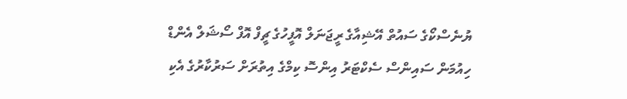ޔުނެސްކޯގެ ސައުތް އޭޝިއާގެ ރީޖަނަލް އޮފީހުގެ ޗީފް އޮފް ސޯޝަލް އެންޑް ހިއުމަން ސައިންސް ސެކްޓަރު އިންސޮ ކިމްގެ އިތުރަށް ސަރުކާރުގެ އެކި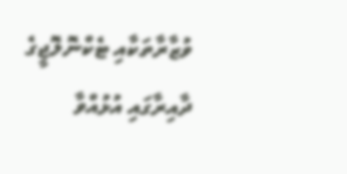ވުޒާރާތަކާއި ޓެކްނޮލޮޖީގެ ދާއިރާގައި އުޅުއްވާ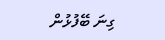ގިނަ ބޭފުޅުން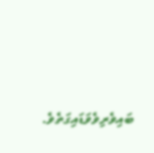ބައިވެރިވެވަޑައިގަތެވެ.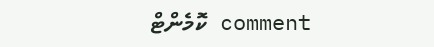comment ކޮމެންޓް